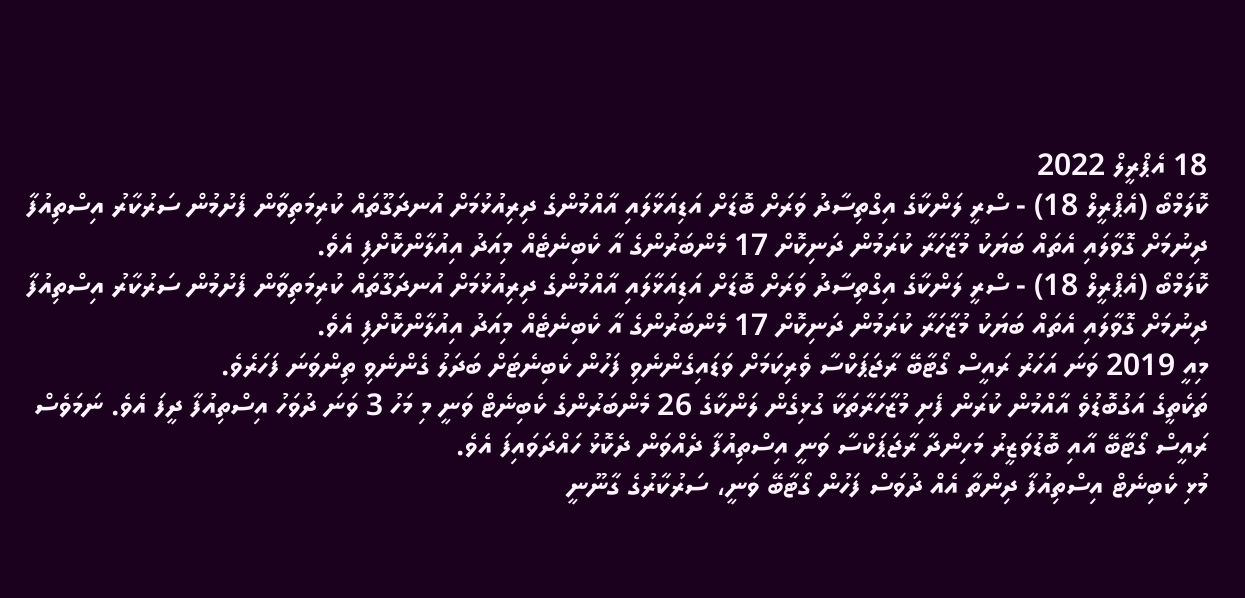18 އެޕްރީލް 2022
ކޮލަމްބޯ (އެޕްރީލް 18) - ސްރީ ލަންކާގެ އިގްތިސާދު ވަރަށް ބޮޑަށް އަޑިއަޅާލައި އާއްމުންގެ ދިރިއުޅުމަށް އުނދަގޫތައް ކުރިމަތިވާން ފެށުމުން ސަރުކާރު އިސްތިއުފާ ދިނުމަށް ގޮވާލައި އެތައް ބަޔަކު މުޒާހަރާ ކުރަމުން ދަނިކޮށް 17 މެންބަރުންގެ އާ ކެބިނެޓެއް މިއަދު އިއުލާންކޮށްފި އެވެ.
ކޮލަމްބޯ (އެޕްރީލް 18) - ސްރީ ލަންކާގެ އިގްތިސާދު ވަރަށް ބޮޑަށް އަޑިއަޅާލައި އާއްމުންގެ ދިރިއުޅުމަށް އުނދަގޫތައް ކުރިމަތިވާން ފެށުމުން ސަރުކާރު އިސްތިއުފާ ދިނުމަށް ގޮވާލައި އެތައް ބަޔަކު މުޒާހަރާ ކުރަމުން ދަނިކޮށް 17 މެންބަރުންގެ އާ ކެބިނެޓެއް މިއަދު އިއުލާންކޮށްފި އެވެ.
މިއީ 2019 ވަނަ އަހަރު ރައީސް ގޯޓާބޭ ރާޖަޕަކްސާ ވެރިކަމަށް ވަޑައިގެންނެވި ފަހުން ކެބިނެޓަށް ބަދަލު ގެންނެވި ތިންވަނަ ފަހަރެވެ.
ތަކެތީގެ އަގުބޮޑުވެ އާއްމުން ކުރަން ފެށި މުޒާހަރާތަކާ ގުޅިގެން ލަންކާގެ 26 މެންބަރުންގެ ކެބިނެޓް ވަނީ މި މަހު 3 ވަނަ ދުވަހު އިސްތިއުފާ ދީފަ އެވެ. ނަމަވެސް ރައީސް ގޯޓާބޭ އާއި ބޮޑުވަޒީރު މަހިންދާ ރާޖަޕަކްސާ ވަނީ އިސްތިއުފާ ދެއްވަން ދެކޮޅު ހައްދަވައިފަ އެވެ.
މުޅި ކެބިނެޓް އިސްތިއުފާ ދިންތާ އެއް ދުވަސް ފަހުން ގޯޓާބޭ ވަނީ، ސަރުކާރުގެ ގާނޫނީ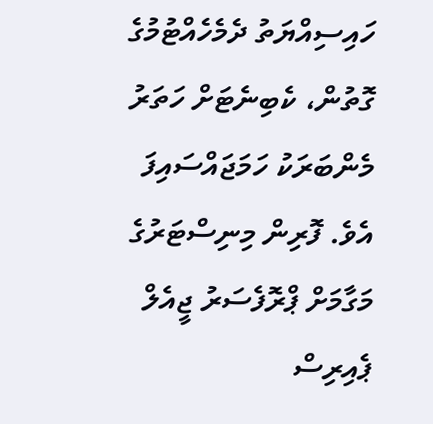ހައިސިއްޔަތު ދެމެހެއްޓުމުގެ ގޮތުން، ކެބިނެޓަށް ހަތަރު މެންބަރަކު ހަމަޖައްސައިފަ އެވެ. ފޮރިން މިނިސްޓަރުގެ މަގާމަށް ޕްރޮފެސަރު ޖީއެލް ޕެއިރިސް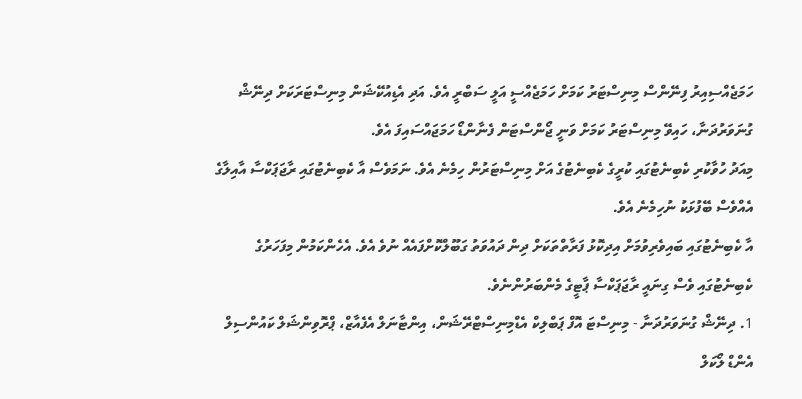ހަމަޖެއްސިއިރު ފިނޭންސް މިނިސްޓަރު ކަމަށް ހަމަޖެއްސީ އަލީ ސަބްރީ އެވެ. އަދި އެޑިއުކޭޝަން މިނިސްޓަރަކަށް ދިނޭޝް ގުނަވަރުދަނާ، ހައިވޭ މިނިސްޓަރު ކަމަށް ވަނީ ޖޯންސްޓަން ފެނާންޑޯ ހަމަޖައްސައިފަ އެވެ.
މިއަދު ހުވާކުރި ކެބިނެޓުގައި ކުރީގެ ކެބިނެޓުގެ އަށް މިނިސްޓަރުން ހިމެނެ އެވެ. ނަމަވެސް އާ ކެބިނެޓުގައި ރާޖަޕަކްސާ އާއިލާގެ އެއްވެސް ބޭފުޅަކު ނުހިމެނެ އެވެ.
އާ ކެބިނެޓުގައި ބައިވެރިވުމަށް އިދިކޮޅު ފަރާތްތަކަށް ދިން ދައުވަތު ގަބޫލްކޮށްފައެއް ނުވެ އެވެ. އެހެންކަމުން މިފަހަރުގެ ކެބިނެޓުގައި ވެސް ގިނައީ ރާޖަޕަކްސާ ޕާޓީގެ މެންބަރުންނެވެ.
1. ދިނޭޝް ގުނަވަރުދަނާ - މިނިސްޓަ އޮފް ޕަބްލިކް އެޑްމިނިސްޓްރޭޝަން، އިންޓާނަލް އެފެއާޒް، ޕްރޮވިންޝަލް ކައުންސިލް އެންޑް ލޯކަލް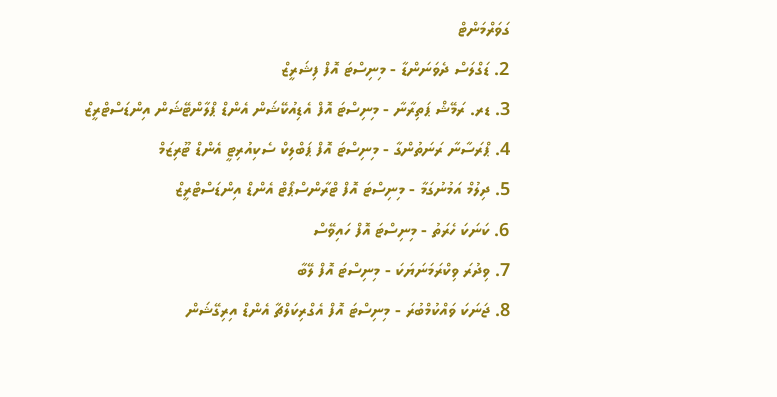ގަވަރްމަންޓް
2. ޑަގްލަސް ދެވަނަންޑާ - މިނިސްޓަ އޮފް ފިޝަރީޒް
3. ޑރ. ރަމޭޝް ޕަތިރާނާ - މިނިސްޓަ އޮފް އެޑިއުކޭޝަން އެންޑް ޕްލާންޓޭޝަން އިންޑަސްޓްރީޒް
4. ޕްރަސާނާ ރަނަތުންގާ - މިނިސްޓަ އޮފް ޕަބްލިކް ސެކިއުރިޓީ އެންޑް ޓޫރިޒަމް
5. ދިލުމް އަމުނުގަމާ - މިނިސްޓަ އޮފް ޓްރާންސްޕޯޓް އެންޑް އިންޑަސްޓްރީޒް
6. ކަނަކަ ހެރަތު - މިނިސްޓަ އޮފް ހައިވޭސް
7. ވިދުރަ ވިކްރަމަނަޔަކަ - މިނިސްޓަ އޮފް ލޭބާ
8. ޖަނަކަ ވައްކުމްބުރަ - މިނިސްޓަ އޮފް އެގްރިކަލްޗާ އެންޑް އިރިގޭޝަން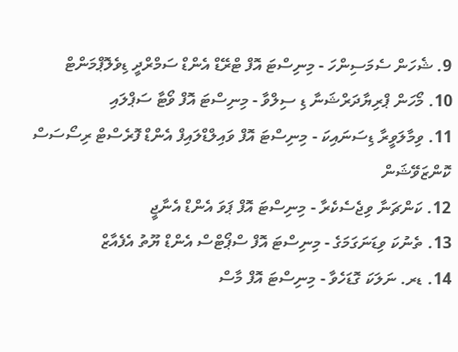9. ޝެހަން ސެމަސިންހަ - މިނިސްޓަ އޮފް ޓްރޭޑް އެންޑް ސަމްރްދީ ޑިވެލޮޕްމަންޓް
10. މޯހަން ޕްރިޔާދަރްޝަނާ ޑި ސިލްވާ - މިނިސްޓަ އޮފް ވޯޓާ ސަޕްލައި
11. ވިމާލަވީރާ ޑިސަނައިކަ - މިނިސްޓަ އޮފް ވައިލްޑްލައިފް އެންޑް ފޮރެސްޓް ރިސޯސަސް ކޮންޒަވޭޝަން
12. ކަންޗަނާ ވިޖެސެކެރާ - މިނިސްޓަ އޮފް ޕަވަ އެންޑް އެނާޖީ
13. ތެނުކަ ވިޑަނަގަމަގެ - މިނިސްޓަ އޮފް ސްޕޯޓްސް އެންޑް ޔޫތު އެފެއާޒް
14. ޑރ. ނަލަކަ ގޮޑަހެވާ - މިނިސްޓަ އޮފް މާސް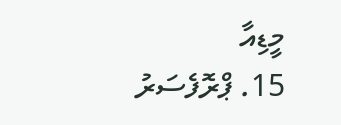މީޑިއާ
15. ޕްރޮފެސަރު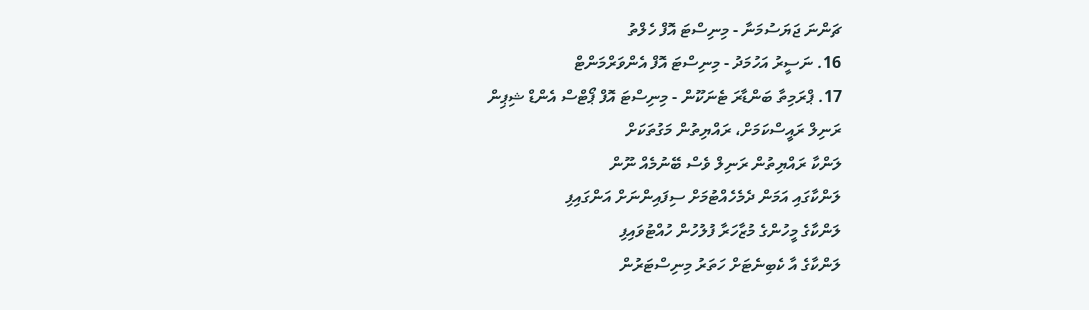ޗަންނަ ޖަޔަސުމަނާ - މިނިސްޓަ އޮފް ހެލްތު
16. ނަސީރު އަހުމަދު - މިނިސްޓަ އޮފް އެންވަރްމަންޓް
17. ޕްރަމިތާ ބަންޑާރަ ޓެނަކޫން - މިނިސްޓަ އޮފް ޕޯޓްސް އެންޑް ޝިޕިން
ރަނިލް ރައީސްކަމަށް، ރައްޔިތުން މަގުތަކަށް
ލަންކާ ރައްޔިތުން ރަނިލް ވެސް ބޭނުމެއް ނޫން
ލަންކާގައި އަމަން ދެމެހެއްޓުމަށް ސިފައިންނަށް އަންގައިފި
ލަންކާގެ މީހުންގެ މުޒާހަރާ ފުލުހުން ހުއްޓުވައިފި
ލަންކާގެ އާ ކެބިނެޓަށް ހަތަރު މިނިސްޓަރުން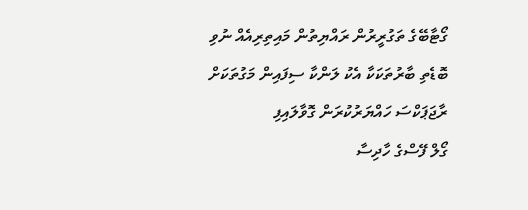ގޯޓާބޭގެ ތަގުރީރުން ރައްޔިތުން މައިތިރިއެއް ނުވި
ބޮޑެތި ބާރުތަކަކާ އެކު ލަންކާ ސިފައިން މަގުތަކަށް
ރާޖަޕަކްސަ ހައްޔަރުކުރަން ގޮވާލައިފި
ގޯލް ފޭސްގެ ހާދިސާ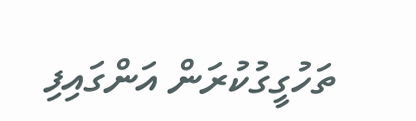ތަހުގީގުކުރަން އަންގައިފި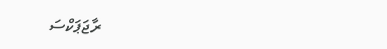ރާޖަޕަކްސަ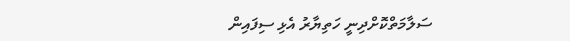ސަލާމަތްކޮށްދިނީ ހަތިޔާރު އެޅި ސިފައިން